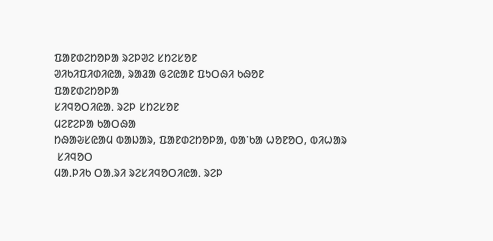ᱯᱟᱱᱰᱮᱴᱚᱞᱟ ᱨᱮᱞᱣᱮ ᱥᱴᱮᱥᱚᱱ
ᱣᱤᱠᱤᱯᱤᱰᱤᱭᱟ, ᱨᱟᱲᱟ ᱜᱮᱭᱟᱱ ᱯᱩᱛᱷᱤ ᱠᱷᱚᱱ
ᱯᱟᱱᱰᱮᱴᱚᱞᱟ
ᱥᱤᱧᱚᱛᱤᱭᱟᱹ ᱨᱮᱞ ᱥᱴᱮᱥᱚᱱ
ᱢᱮᱱᱮᱞᱟ ᱠᱟᱛᱷᱟ
ᱴᱷᱟᱶᱥᱭᱟᱢ ᱵᱟᱡᱟᱨ, ᱯᱟᱱᱰᱮᱴᱚᱞᱟ, ᱵᱟᱸᱠᱟ ᱦᱚᱱᱚᱛ, ᱵᱤᱦᱟᱨ
 ᱥᱤᱧᱚᱛ
ᱢᱟᱹᱞᱤᱠ ᱛᱟᱹᱨᱤ ᱨᱮᱥᱤᱧᱚᱛᱤᱭᱟᱹ ᱨᱮᱞ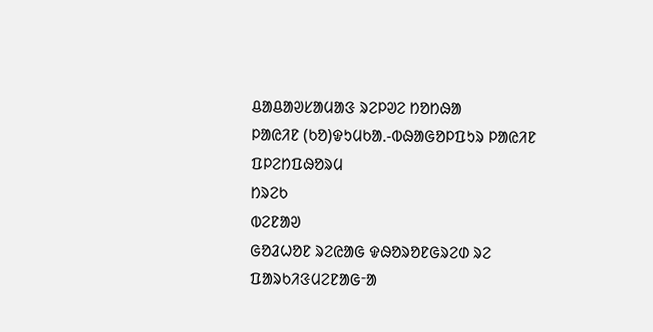ᱪᱟᱪᱟᱣᱥᱟᱢᱟᱝ ᱨᱮᱞᱣᱮ ᱴᱚᱴᱷᱟ
ᱞᱟᱭᱤᱱ (ᱠᱚ)ᱫᱩᱢᱠᱟᱹ-ᱵᱷᱟᱜᱚᱞᱯᱩᱨ ᱞᱟᱭᱤᱱ
ᱯᱞᱮᱴᱯᱷᱚᱨᱢ
ᱴᱨᱮᱠ
ᱵᱮᱱᱟᱣ
ᱜᱚᱲᱦᱚᱱ ᱨᱮᱭᱟᱜ ᱫᱷᱚᱨᱚᱱᱜᱨᱮᱰ ᱨᱮ
ᱯᱟᱨᱠᱤᱝᱢᱮᱱᱟᱜᱼᱟ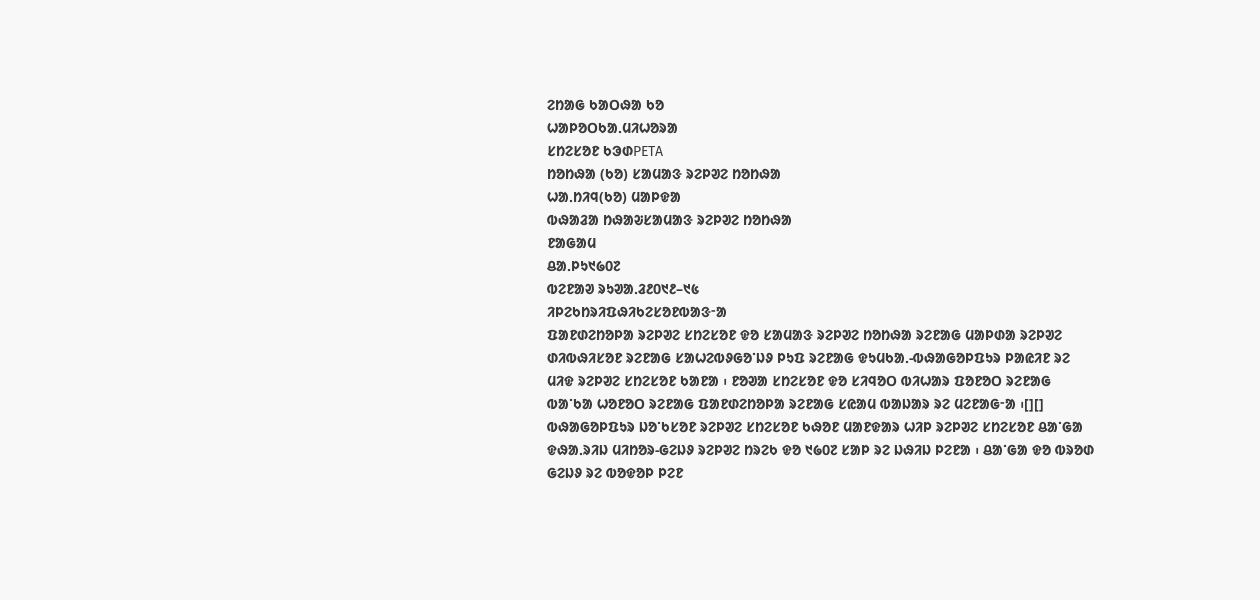ᱮᱴᱟᱜ ᱠᱟᱛᱷᱟ ᱠᱚ
ᱦᱟᱞᱚᱛᱠᱟᱹᱢᱤᱦᱚᱨᱟ
ᱥᱴᱮᱥᱚᱱ ᱠᱳᱰPETA
ᱴᱚᱴᱷᱟ (ᱠᱚ) ᱥᱟᱢᱟᱝ ᱨᱮᱞᱣᱮ ᱴᱚᱴᱷᱟ
ᱦᱟᱹᱴᱤᱧ(ᱠᱚ) ᱢᱟᱞᱫᱟ
ᱵᱷᱟᱲᱟ ᱴᱷᱟᱶᱥᱟᱢᱟᱝ ᱨᱮᱞᱣᱮ ᱴᱚᱴᱷᱟ
ᱱᱟᱜᱟᱢ
ᱪᱟᱹᱞᱩ᱑᱙᱐᱗
ᱵᱮᱱᱟᱣ ᱨᱩᱣᱟᱹᱲ᱒᱐᱑᱒–᱑᱕
ᱤᱞᱮᱠᱴᱨᱤᱯᱷᱤᱠᱮᱥᱚᱱᱵᱟᱝᱼᱟ
ᱯᱟᱱᱰᱮᱴᱚᱞᱟ ᱨᱮᱞᱣᱮ ᱥᱴᱮᱥᱚᱱ ᱫᱚ ᱥᱟᱢᱟᱝ ᱨᱮᱞᱣᱮ ᱴᱚᱴᱷᱟ ᱨᱮᱱᱟᱜ ᱢᱟᱞᱰᱟ ᱨᱮᱞᱣᱮ ᱰᱤᱵᱷᱤᱥᱚᱱ ᱨᱮᱱᱟᱜ ᱥᱟᱦᱮᱵᱽᱜᱚᱸᱡᱽ ᱞᱩᱯ ᱨᱮᱱᱟᱜ ᱫᱩᱢᱠᱟᱹ-ᱵᱷᱟᱜᱚᱞᱯᱩᱨ ᱞᱟᱭᱤᱱ ᱨᱮ ᱢᱤᱫ ᱨᱮᱞᱣᱮ ᱥᱴᱮᱥᱚᱱ ᱠᱟᱱᱟ ᱾ ᱱᱚᱣᱟ ᱥᱴᱮᱥᱚᱱ ᱫᱚ ᱥᱤᱧᱚᱛ ᱵᱤᱦᱟᱨ ᱯᱚᱱᱚᱛ ᱨᱮᱱᱟᱜ ᱵᱟᱸᱠᱟ ᱦᱚᱱᱚᱛ ᱨᱮᱱᱟᱜ ᱯᱟᱱᱰᱮᱴᱚᱞᱟ ᱨᱮᱱᱟᱜ ᱥᱭᱟᱢ ᱵᱟᱡᱟᱨ ᱨᱮ ᱢᱮᱱᱟᱜᱼᱟ ᱾[][]
ᱵᱷᱟᱜᱚᱞᱯᱩᱨ ᱡᱚᱸᱠᱥᱚᱱ ᱨᱮᱞᱣᱮ ᱥᱴᱮᱥᱚᱱ ᱠᱷᱚᱱ ᱢᱟᱱᱫᱟᱨ ᱦᱤᱞ ᱨᱮᱞᱣᱮ ᱥᱴᱮᱥᱚᱱ ᱪᱟᱸᱜᱟ ᱫᱷᱟᱹᱨᱤᱡ ᱢᱤᱴᱚᱨ-ᱜᱮᱡᱽ ᱨᱮᱞᱣᱮ ᱴᱨᱮᱠ ᱫᱚ ᱑᱙᱐᱗ ᱥᱟᱞ ᱨᱮ ᱡᱷᱤᱡ ᱞᱮᱱᱟ ᱾ ᱪᱟᱸᱜᱟ ᱫᱚ ᱵᱨᱚᱰ ᱜᱮᱡᱽ ᱨᱮ ᱵᱚᱫᱚᱞ ᱞᱮᱱ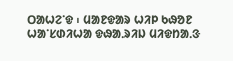ᱛᱟᱦᱮᱸᱫ ᱾ ᱢᱟᱱᱫᱟᱨ ᱦᱤᱞ ᱠᱷᱚᱱ ᱦᱟᱸᱥᱰᱤᱦᱟ ᱫᱷᱟᱹᱨᱤᱡ ᱢᱤᱫᱴᱟᱹᱝ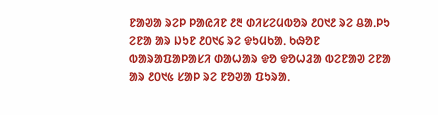ᱱᱟᱣᱟ ᱨᱮᱞ ᱞᱟᱭᱤᱱ ᱒᱓ ᱰᱤᱥᱮᱢᱵᱚᱨ ᱒᱐᱑᱒ ᱨᱮ ᱪᱟᱹᱞᱩ ᱮᱱᱟ ᱟᱨ ᱡᱩᱱ ᱒᱐᱑᱔ ᱨᱮ ᱫᱩᱢᱠᱟᱹ ᱠᱷᱚᱱ ᱵᱟᱨᱟᱯᱟᱞᱟᱥᱤ ᱰᱟᱦᱟᱨ ᱫᱚ ᱫᱚᱦᱲᱟ ᱵᱮᱱᱟᱣ ᱮᱱᱟ ᱟᱨ ᱒᱐᱑᱕ ᱥᱟᱞ ᱨᱮ ᱱᱚᱣᱟ ᱯᱩᱨᱟᱹ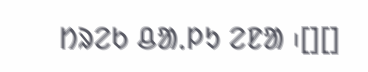ᱴᱨᱮᱠ ᱪᱟᱹᱞᱩ ᱮᱱᱟ ᱾[][]